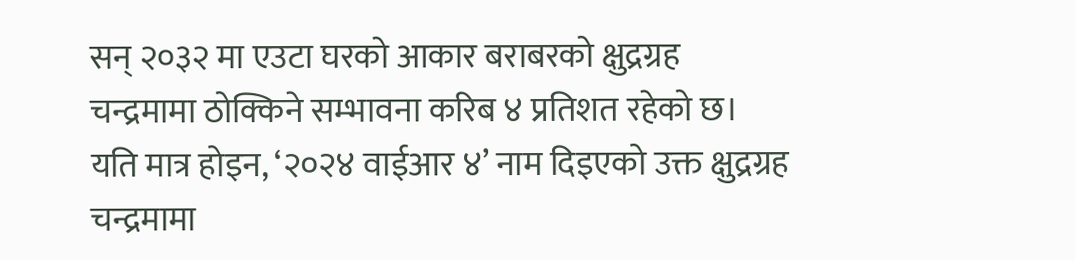सन् २०३२ मा एउटा घरको आकार बराबरको क्षुद्रग्रह चन्द्रमामा ठोक्किने सम्भावना करिब ४ प्रतिशत रहेको छ। यति मात्र होइन, ‘२०२४ वाईआर ४’ नाम दिइएको उक्त क्षुद्रग्रह चन्द्रमामा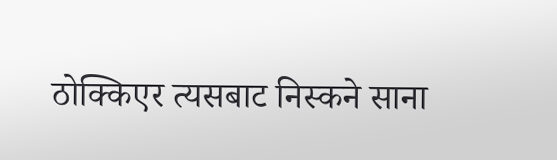ठोक्किएर त्यसबाट निस्कने साना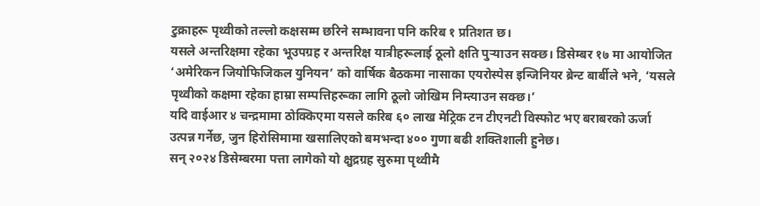टुक्राहरू पृथ्वीको तल्लो कक्षसम्म छरिने सम्भावना पनि करिब १ प्रतिशत छ।
यसले अन्तरिक्षमा रहेका भूउपग्रह र अन्तरिक्ष यात्रीहरूलाई ठूलो क्षति पुऱ्याउन सक्छ। डिसेम्बर १७ मा आयोजित ‘अमेरिकन जियोफिजिकल युनियन’ को वार्षिक बैठकमा नासाका एयरोस्पेस इन्जिनियर ब्रेन्ट बार्बीले भने, ‘यसले पृथ्वीको कक्षमा रहेका हाम्रा सम्पत्तिहरूका लागि ठूलो जोखिम निम्त्याउन सक्छ।’
यदि वाईआर ४ चन्द्रमामा ठोक्किएमा यसले करिब ६० लाख मेट्रिक टन टीएनटी विस्फोट भए बराबरको ऊर्जा उत्पन्न गर्नेछ, जुन हिरोसिमामा खसालिएको बमभन्दा ४०० गुणा बढी शक्तिशाली हुनेछ।
सन् २०२४ डिसेम्बरमा पत्ता लागेको यो क्षुद्रग्रह सुरुमा पृथ्वीमै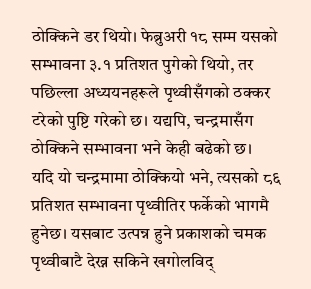ठोक्किने डर थियो। फेब्रुअरी १८ सम्म यसको सम्भावना ३.१ प्रतिशत पुगेको थियो, तर पछिल्ला अध्ययनहरूले पृथ्वीसँगको ठक्कर टरेको पुष्टि गरेको छ। यद्यपि, चन्द्रमासँग ठोक्किने सम्भावना भने केही बढेको छ।
यदि यो चन्द्रमामा ठोक्कियो भने, त्यसको ८६ प्रतिशत सम्भावना पृथ्वीतिर फर्केको भागमै हुनेछ। यसबाट उत्पन्न हुने प्रकाशको चमक पृथ्वीबाटै देख्न सकिने खगोलविद्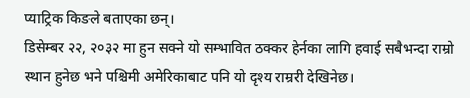प्याट्रिक किङले बताएका छन्।
डिसेम्बर २२, २०३२ मा हुन सक्ने यो सम्भावित ठक्कर हेर्नका लागि हवाई सबैभन्दा राम्रो स्थान हुनेछ भने पश्चिमी अमेरिकाबाट पनि यो दृश्य राम्ररी देखिनेछ।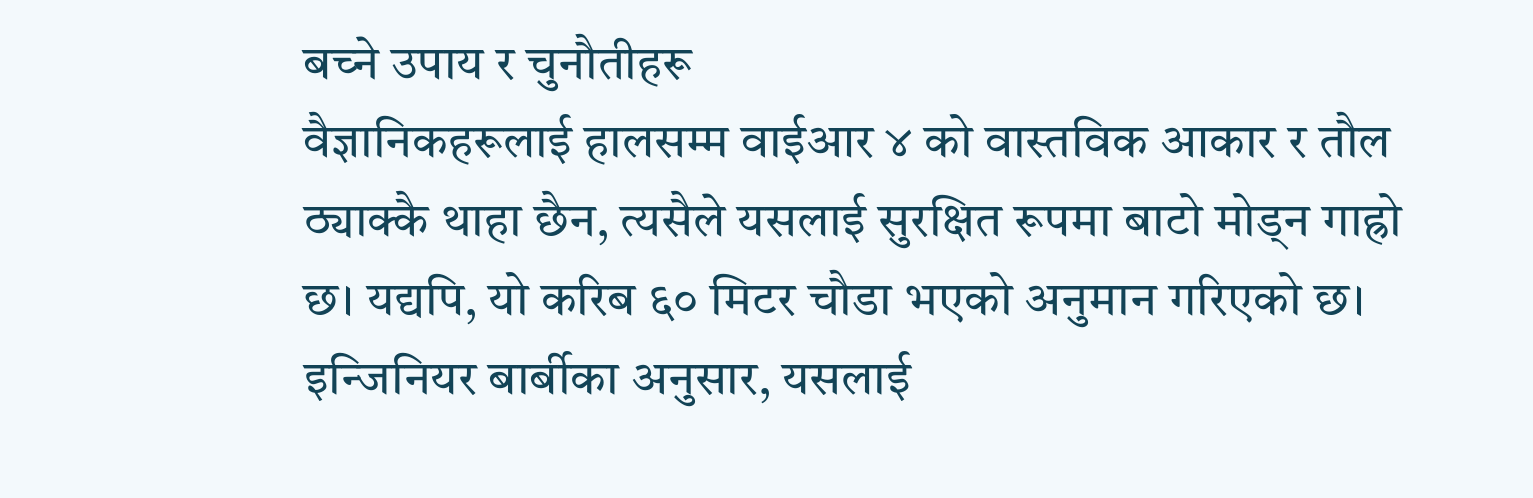बच्ने उपाय र चुनौतीहरू
वैज्ञानिकहरूलाई हालसम्म वाईआर ४ को वास्तविक आकार र तौल ठ्याक्कै थाहा छैन, त्यसैले यसलाई सुरक्षित रूपमा बाटो मोड्न गाह्रो छ। यद्यपि, यो करिब ६० मिटर चौडा भएको अनुमान गरिएको छ।
इन्जिनियर बार्बीका अनुसार, यसलाई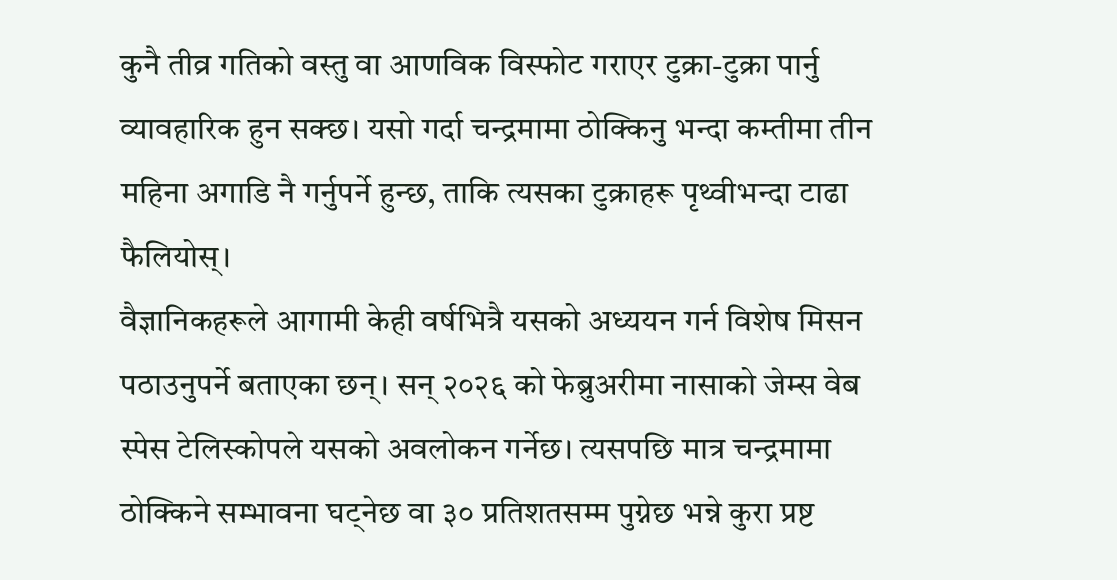कुनै तीव्र गतिको वस्तु वा आणविक विस्फोट गराएर टुक्रा-टुक्रा पार्नु व्यावहारिक हुन सक्छ। यसो गर्दा चन्द्रमामा ठोक्किनु भन्दा कम्तीमा तीन महिना अगाडि नै गर्नुपर्ने हुन्छ, ताकि त्यसका टुक्राहरू पृथ्वीभन्दा टाढा फैलियोस्।
वैज्ञानिकहरूले आगामी केही वर्षभित्रै यसको अध्ययन गर्न विशेष मिसन पठाउनुपर्ने बताएका छन्। सन् २०२६ को फेब्रुअरीमा नासाको जेम्स वेब स्पेस टेलिस्कोपले यसको अवलोकन गर्नेछ। त्यसपछि मात्र चन्द्रमामा ठोक्किने सम्भावना घट्नेछ वा ३० प्रतिशतसम्म पुग्नेछ भन्ने कुरा प्रष्ट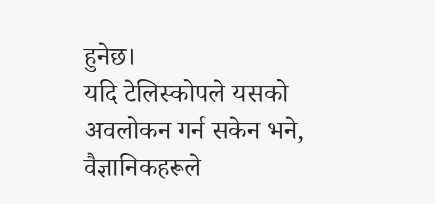हुनेछ।
यदि टेलिस्कोपले यसको अवलोकन गर्न सकेन भने, वैज्ञानिकहरूले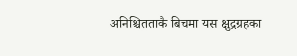अनिश्चितताकै बिचमा यस क्षुद्रग्रहका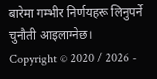बारेमा गम्भीर निर्णयहरू लिनुपर्ने चुनौती आइलाग्नेछ।
Copyright © 2020 / 2026 -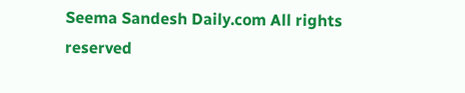Seema Sandesh Daily.com All rights reserved